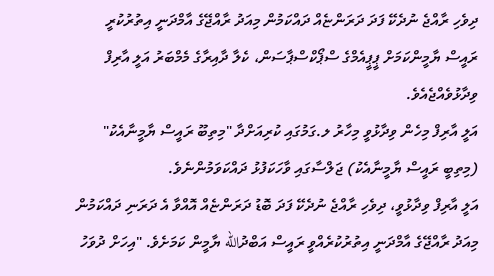ދިވެހި ރާއްޖެ ނުދެކޭ ފަދަ ދަރަންޏެއް ދައްކަމުން މިއަދު ރާއްޖޭގެ އާމްދަނީ އިތުރުކުރީ ރައީސް ޔާމީންކަމަށް ޕީޕީއެމްގެ ސްޕޯކްސްޕާސަން، ކެލާ ދާއިރާގެ މެމްބަރު އަލީ އާރިފް ވިދާޅުވެއްޖެއެވެ.
އަލީ އާރިފް މިހެން ވިދާޅުވީ މިހާރު ލ.ގަމުގައި ކުރިއަށްދާ "މިތިބޫ ރައީސް ޔާމީނާއެކު" (މިތިބީ ރައީސް ޔާމީނާއެކު) ޖަލްސާގައި ވާހަކަފުޅު ދައްކަވަމުންނެވެ.
އަލީ އާރިފް ވިދާޅުވީ، ދިވެހި ރާއްޖެ ނުދެކޭ ފަދަ ބޮޑު ދަރަންޏެއް އޮއްވާ އެ ދަރަނި ދައްކަމުން މިއަދު ރާއްޖޭގެ އާމްދަނީ އިތުރުކުރެއްވީ ރައީސް އަބްދުالله ޔާމީން ކަމަށެވެ. "އިހަށް ދުވަހު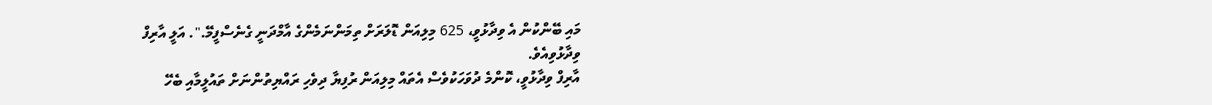މައި ބޭންކުން އެ ވިދާޅުވީ، 625 މިލިއަން ޑޮލަރަށް ތިމަންނަމެންގެ އާމްދަނީ ގެނެސްފީމޭ.". އަލީ އާރިފް ވިދާޅުވިއެވެ.
އާރިފް ވިދާޅުވީ، ކޮންމެ ދުވަހަކުވެސް އެތައް މިލިއަން ރުފިޔާ ދިވެހި ރައްޔިތުންނަށް ތައުލީމާއި ބެހޭ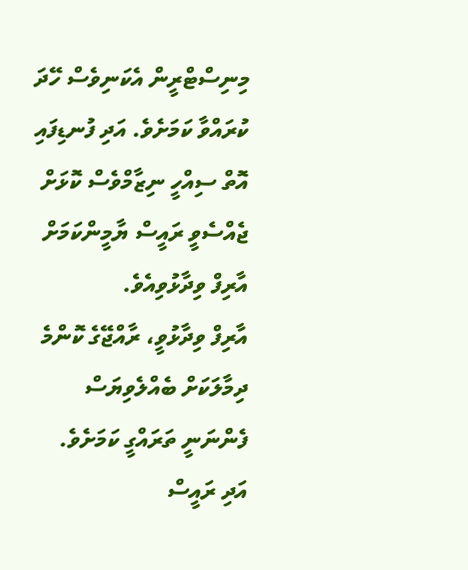މިނިސްޓްރީން އެކަނިވެސް ހޭދަ ކުރައްވާ ކަމަށެވެ. އަދި ފުނޑިފައި އޮތް ސިއްހީ ނިޒާމްވެސް ކޮޅަށް ޖެއްސެވީ ރައީސް ޔާމީންކަމަށް އާރިފް ވިދާޅުވިއެވެ.
އާރިފް ވިދާޅުވީ، ރާއްޖޭގެ ކޮންމެ ދިމާލަކަށް ބެއްލެވިޔަސް ފެންނަނީ ތަރައްގީ ކަމަށެވެ. އަދި ރައީސް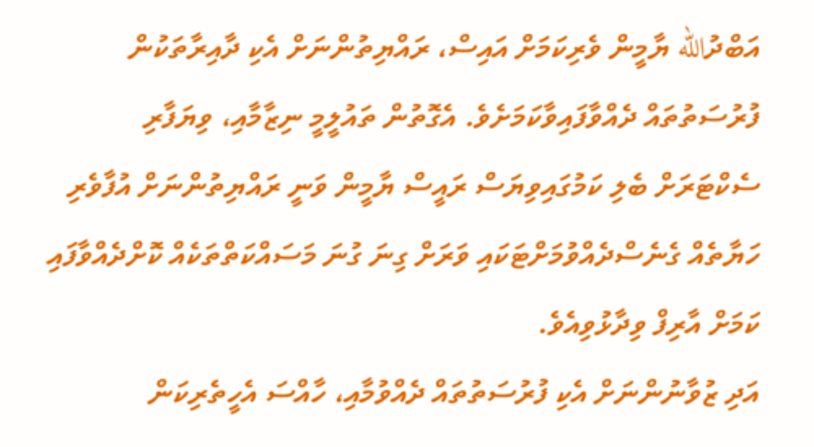އަބްދުالله ޔާމީން ވެރިކަމަށް އައިސް، ރައްޔިތުންނަށް އެކި ދާއިރާތަކުން ފުރުސަތުތައް ދެއްވާފައިވާކަމަށެވެ. އެގޮތުން ތައުލީމީ ނިޒާމާއި، ވިޔަފާރި ސެކްޓަރަށް ބެލި ކަމުގައިވިޔަސް ރައީސް ޔާމީން ވަނީ ރައްޔިތުންނަށް އުފާވެރި ހަޔާތެއް ގެނެސްދެއްވުމަށްޓަކައި ވަރަށް ގިނަ ގުނަ މަސައްކަތްތަކެއް ކޮށްދެއްވާފައި ކަމަށް އާރިފް ވިދާޅުވިއެވެ.
އަދި ޒުވާނުންނަށް އެކި ފުރުސަތުތައް ދެއްވުމާއި، ހާއްސަ އެހީތެރިކަން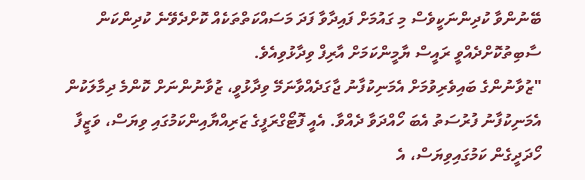ބޭނުންވާ ކުދިންނަކީވެސް މި ގައުމަށް ފައިދާވާ ފަދަ މަސައްކަތްތަކެއް ކޮށްދެވޭނެ ކުދިންކަން ސާބިތުކޮށްދެއްވީ ރައީސް ޔާމީންކަމަށް އާރިފް ވިދާޅުވިއެވެ.
"ޒުވާނުންގެ ބައިވެރިވުމަށް އެމަނިކުފާނު ޖާގަދެއްވާނަމޭ ވިދާޅުވީ، ޒުވާނުންނަށް ކޮންމެ ދިމާލަކުން އެމަނިކުފާނު ފުރުސަތު އެބަ ހޯއްދަވާ ދެއްވާ. އެއީ ފޮޓޯގްރަފީގެ ޒަރިއްޔާއިންކަމުގައި ވިޔަސް، ވަޒީފާ ހޯދަދީގެން ކަމުގައިވިޔަސް، އެ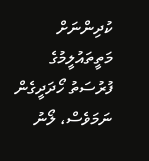ކުދިންނަށް މަތީތައުލީމުގެ ފުރުސަތު ހޯދަދީގެން ނަމަވެސް، ލޯނު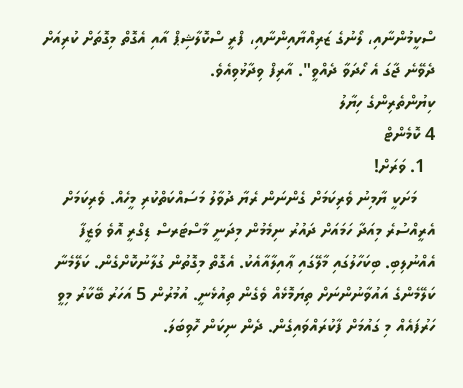ސްކީމުންނާއި، ލޯނުގެ ޒަރިއްޔާއިންނާއި، ފްރީ ސްކޮލާޝިޕް އާއި އެގޮތް މިގޮތަށް ކުރިއަށް ދެވޭނެ ޖާގަ އެ ހޯދަވާ ދެއްވީ". އާރިފް ވިދާޅުވިއެވެ.
ކިޔުންތެރިންގެ ހިޔާލު
4 ކޮމެންޓް
  1. ވަރަށް!
    މަށަކީ ޔާމިނު ވެރިކަމަށް ގެންނަން ރެޔާ ދުވާލު މަސައްކަތްކުރި މީހެއް. ވެރިކަމަށް އެރީއްސުރެ މިއަދާ ހަމައަށް ދައުރު ނިމެމުން މިދަނީ މާސްޓަރސް ޑިގްރީ އޮވެ ވަޒީފާ އެއްނުލިބި. ބިކަހާލުގައި މާލޭގައި ޢާއިލާއާއެކު. އެގޮތް މިގޮތުން ގުލާނުކޮށްގެން. ކަލޭމެނާ ކަލޭމެންގެ އައުވާނުންނަށް ތިޔަމޮޅެއް ވެގެން ތިއުޅެނީ. އުމުރުން 5 އަހަރު ބޭކާރު މިވީ ހަރުފައެއް މި ގައުމަށް ފާކުރައްވައިގެން. ދެން ނިކަން ހޮވިބަލަ.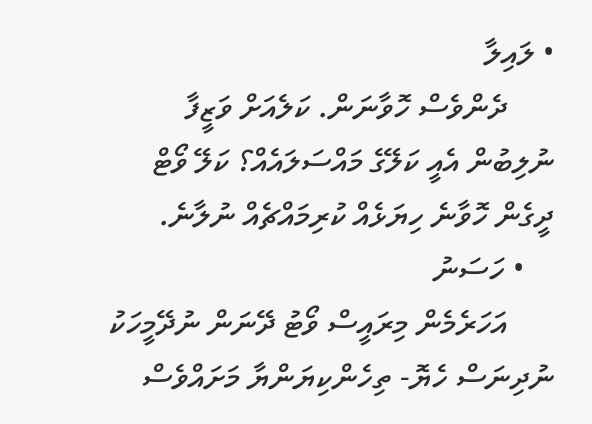• ލައިލާ
      ދެންވެސް ހޮވާނަން. ކަލެއަށް ވަޒީފާ ނުލިބުން އެއީ ކަލޭގެ މައްސަލައެއް؟ ކަލޭ ވޯޓް ދީގެން ހޮވާނެ ހިޔަޅެއް ކުރިމައްޗެއް ނުލާނެ.
    • ހަސަނު
      އަހަރެމެން މިރައީސް ވޯޓު ދޭނަން ނުދޭމީހަކު ނުދިނަސް ހެޔޮ- ތިހެންކިޔަންޔާ މަށައްވެސް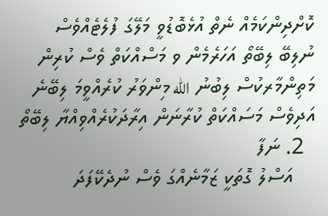ކޮށްދިންކަމެއް ނެތް އުޅެބޮޑުވީ މަލޭގަ ފުލެޓެއްވެސް ނުލިބޭ ލިބޭތޯ އަހަރެމެން ވ މަސްއްކަތް ވެސް ކުރިން މަތިންމާރކުސް ލިބުނު الله މިންވަރު ކުރެއްވީމަ ލިބޭނެ އަދިވެސް މަސައްކަތް ކުރާނަން އިރާދަކުރެއްވިއްޔާ ލިބޭތޯ
  2. ނަފާ
    އަސްލު ގޮތަކީ ޒަމާނެއްގަ ވެސް ނުދެކޭފަދަ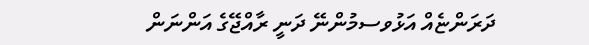ދަރަންޏެއް އަޅުވސމުންނޭ ދަނީ ރާއްޖޭގެ އަންނަން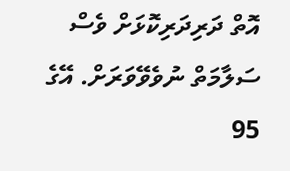އޮތް ދަރިދަރިކޮޅަށް ވެސް ސަލާމަތް ނުވެވޭވަރަށް. އޭގެ 95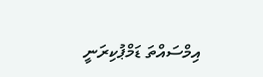އިމްސައްތަ ޑަމްޕުކިރަނީ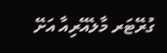ގުރޭޓަރ މާލެއޭރިއާ އަށޭ